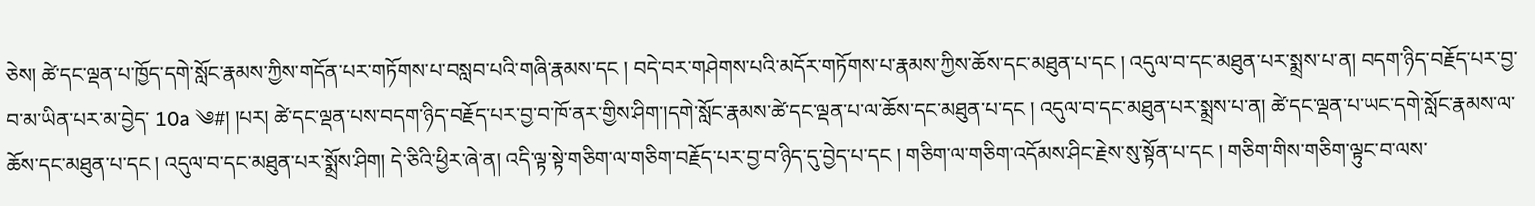ཅེས། ཚེ་དང་ལྡན་པ་ཁྱོད་དགེ་སློང་རྣམས་ཀྱིས་གདོན་པར་གཏོགས་པ་བསླབ་པའི་གཞི་རྣམས་དང ། བདེ་བར་གཤེགས་པའི་མདོར་གཏོགས་པ་རྣམས་ཀྱིས་ཆོས་དང་མཐུན་པ་དང ། འདུལ་བ་དང་མཐུན་པར་སྨྲས་པ་ན། བདག་ཉིད་བརྗོད་པར་བྱ་བ་མ་ཡིན་པར་མ་བྱེད་ 10a ༄#། །པར། ཚེ་དང་ལྡན་པས་བདག་ཉིད་བརྗོད་པར་བྱ་བ་ཁོ་ནར་གྱིས་ཤིག་།དགེ་སློང་རྣམས་ཚེ་དང་ལྡན་པ་ལ་ཆོས་དང་མཐུན་པ་དང ། འདུལ་བ་དང་མཐུན་པར་སྨྲས་པ་ན། ཚེ་དང་ལྡན་པ་ཡང་དགེ་སློང་རྣམས་ལ་ཆོས་དང་མཐུན་པ་དང ། འདུལ་བ་དང་མཐུན་པར་སྨྲོས་ཤིག། དེ་ཅིའི་ཕྱིར་ཞེ་ན། འདི་ལྟ་སྟེ་གཅིག་ལ་གཅིག་བརྗོད་པར་བྱ་བ་ཉིད་དུ་བྱེད་པ་དང ། གཅིག་ལ་གཅིག་འདོམས་ཤིང་རྗེས་སུ་སྟོན་པ་དང ། གཅིག་གིས་གཅིག་ལྟུང་བ་ལས་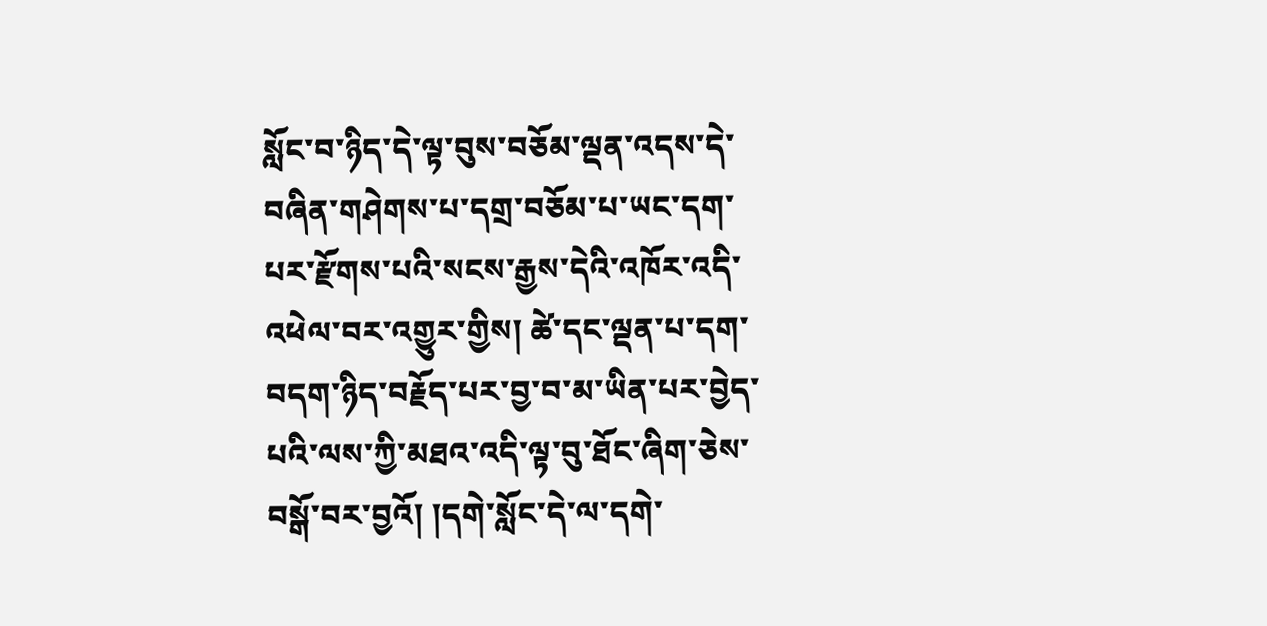སློང་བ་ཉིད་དེ་ལྟ་བུས་བཅོམ་ལྡན་འདས་དེ་བཞིན་གཤེགས་པ་དགྲ་བཅོམ་པ་ཡང་དག་པར་རྫོགས་པའི་སངས་རྒྱས་དེའི་འཁོར་འདི་འཕེལ་བར་འགྱུར་གྱིས། ཚེ་དང་ལྡན་པ་དག་བདག་ཉིད་བརྗོད་པར་བྱ་བ་མ་ཡིན་པར་བྱེད་པའི་ལས་ཀྱི་མཐའ་འདི་ལྟ་བུ་ཐོང་ཞིག་ཅེས་བསྒོ་བར་བྱའོ། །དགེ་སློང་དེ་ལ་དགེ་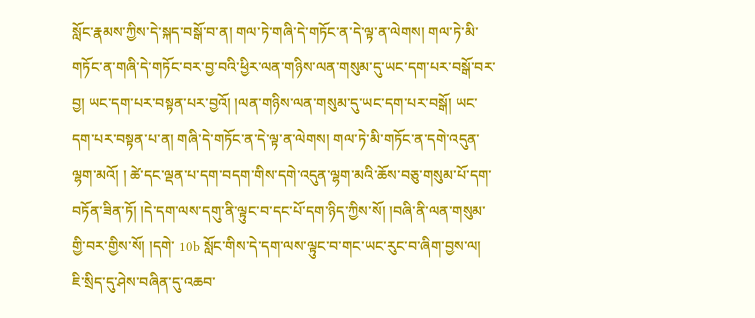སློང་རྣམས་ཀྱིས་དེ་སྐད་བསྒོ་བ་ན། གལ་ཏེ་གཞི་དེ་གཏོང་ན་དེ་ལྟ་ན་ལེགས། གལ་ཏེ་མི་གཏོང་ན་གཞི་དེ་གཏོང་བར་བྱ་བའི་ཕྱིར་ལན་གཉིས་ལན་གསུམ་དུ་ཡང་དག་པར་བསྒོ་བར་བྱ། ཡང་དག་པར་བསྟན་པར་བྱའོ། །ལན་གཉིས་ལན་གསུམ་དུ་ཡང་དག་པར་བསྒོ། ཡང་དག་པར་བསྟན་པ་ན། གཞི་དེ་གཏོང་ན་དེ་ལྟ་ན་ལེགས། གལ་ཏེ་མི་གཏོང་ན་དགེ་འདུན་ལྷག་མའོ། ། ཚེ་དང་ལྡན་པ་དག་བདག་གིས་དགེ་འདུན་ལྷག་མའི་ཆོས་བཅུ་གསུམ་པོ་དག་བཏོན་ཟིན་ཏོ། །དེ་དག་ལས་དགུ་ནི་ལྟུང་བ་དང་པོ་དག་ཉིད་ཀྱིས་སོ། །བཞི་ནི་ལན་གསུམ་གྱི་བར་གྱིས་སོ། །དགེ་ 10b སློང་གིས་དེ་དག་ལས་ལྟུང་བ་གང་ཡང་རུང་བ་ཞིག་བྱས་ལ། ཇི་སྲིད་དུ་ཤེས་བཞིན་དུ་འཆབ་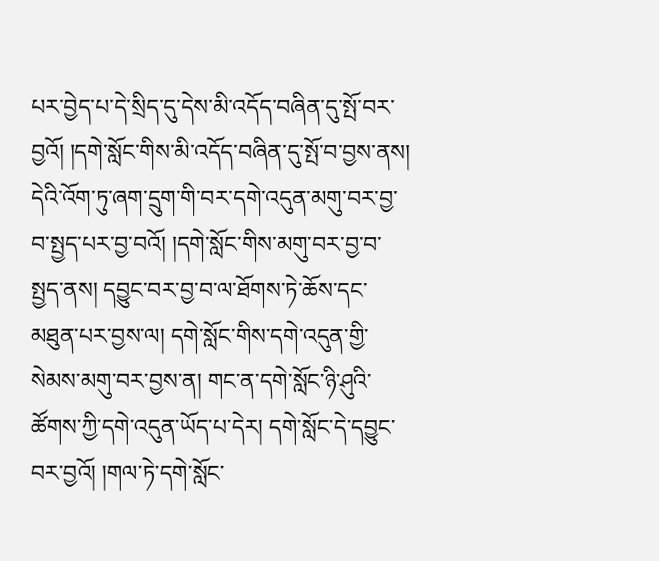པར་བྱེད་པ་དེ་སྲིད་དུ་དེས་མི་འདོད་བཞིན་དུ་སྤོ་བར་བྱའོ། །དགེ་སློང་གིས་མི་འདོད་བཞིན་དུ་སྤོ་བ་བྱས་ནས། དེའི་འོག་ཏུ་ཞག་དྲུག་གི་བར་དགེ་འདུན་མགུ་བར་བྱ་བ་སྤྱད་པར་བྱ་བའོ། །དགེ་སློང་གིས་མགུ་བར་བྱ་བ་སྤྱད་ནས། དབྱུང་བར་བྱ་བ་ལ་ཐོགས་ཏེ་ཆོས་དང་མཐུན་པར་བྱས་ལ། དགེ་སློང་གིས་དགེ་འདུན་གྱི་སེམས་མགུ་བར་བྱས་ན། གང་ན་དགེ་སློང་ཉི་ཤུའི་ཚོགས་ཀྱི་དགེ་འདུན་ཡོད་པ་དེར། དགེ་སློང་དེ་དབྱུང་བར་བྱའོ། །གལ་ཏེ་དགེ་སློང་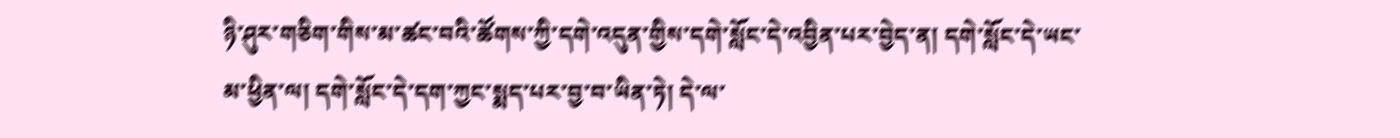ཉི་ཤུར་གཅིག་གིས་མ་ཚང་བའི་ཚོགས་ཀྱི་དགེ་འདུན་གྱིས་དགེ་སློང་དེ་འབྱིན་པར་བྱེད་ན། དགེ་སློང་དེ་ཡང་མ་ཕྱིན་ལ། དགེ་སློང་དེ་དག་ཀྱང་སྨད་པར་བྱ་བ་ཡིན་ཏེ། དེ་ལ་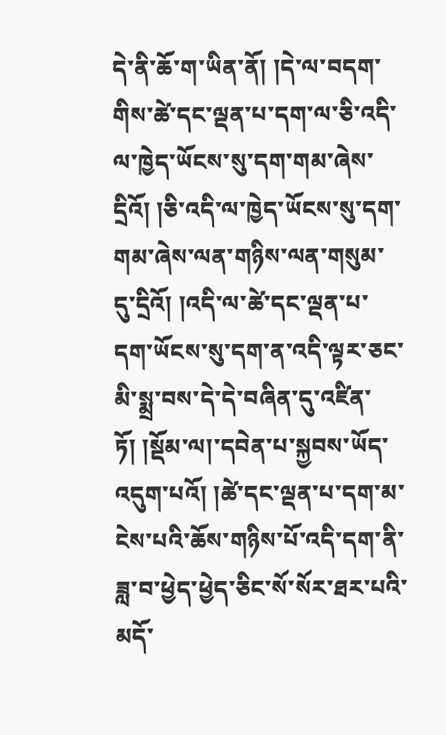དེ་ནི་ཆོ་ག་ཡིན་ནོ། །དེ་ལ་བདག་གིས་ཚེ་དང་ལྡན་པ་དག་ལ་ཅི་འདི་ལ་ཁྱེད་ཡོངས་སུ་དག་གམ་ཞེས་དྲིའོ། །ཅི་འདི་ལ་ཁྱེད་ཡོངས་སུ་དག་གམ་ཞེས་ལན་གཉིས་ལན་གསུམ་དུ་དྲིའོ། །འདི་ལ་ཚེ་དང་ལྡན་པ་དག་ཡོངས་སུ་དག་ན་འདི་ལྟར་ཅང་མི་སྨྲ་བས་དེ་དེ་བཞིན་དུ་འཛིན་ཏོ། །སྡོམ་ལ།་དབེན་པ་སྐྱབས་ཡོད་འདུག་པའོ། །ཚེ་དང་ལྡན་པ་དག་མ་ངེས་པའི་ཆོས་གཉིས་པོ་འདི་དག་ནི་ཟླ་བ་ཕྱེད་ཕྱེད་ཅིང་སོ་སོར་ཐར་པའི་མདོ་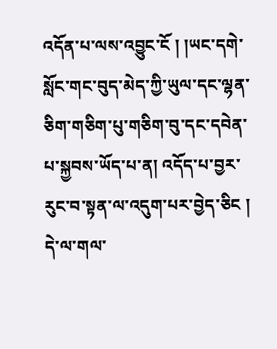འདོན་པ་ལས་འབྱུང་ངོ ། །ཡང་དགེ་སློང་གང་བུད་མེད་ཀྱི་ཡུལ་དང་ལྷན་ཅིག་གཅིག་པུ་གཅིག་བུ་དང་དབེན་པ་སྐྱབས་ཡོད་པ་ན། འདོད་པ་བྱར་རུང་བ་སྟན་ལ་འདུག་པར་བྱེད་ཅིང ། དེ་ལ་གལ་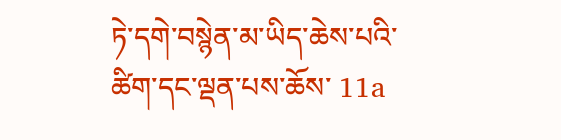ཏེ་དགེ་བསྙེན་མ་ཡིད་ཆེས་པའི་ཚིག་དང་ལྡན་པས་ཆོས་ 11a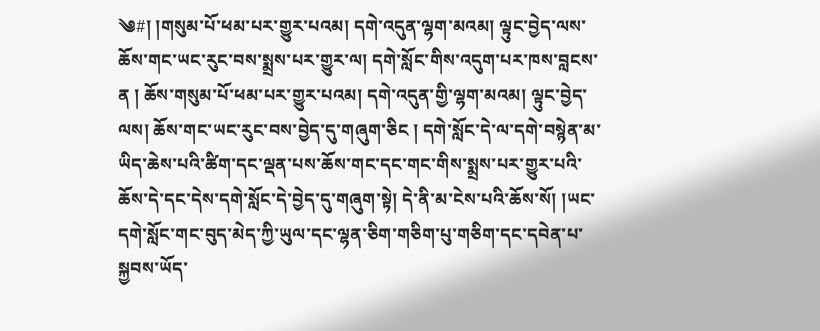༄#། །གསུམ་པོ་ཕམ་པར་གྱུར་པའམ། དགེ་འདུན་ལྷག་མའམ། ལྟུང་བྱེད་ལས་ཆོས་གང་ཡང་རུང་བས་སྨྲས་པར་གྱུར་ལ། དགེ་སློང་གིས་འདུག་པར་ཁས་བླངས་ན ། ཆོས་གསུམ་པོ་ཕམ་པར་གྱུར་པའམ། དགེ་འདུན་གྱི་ལྷག་མའམ། ལྟུང་བྱེད་ལས། ཆོས་གང་ཡང་རུང་བས་བྱེད་དུ་གཞུག་ཅིང ། དགེ་སློང་དེ་ལ་དགེ་བསྙེན་མ་ཡིད་ཆེས་པའི་ཚིག་དང་ལྡན་པས་ཆོས་གང་དང་གང་གིས་སྨྲས་པར་གྱུར་པའི་ཆོས་དེ་དང་དེས་དགེ་སློང་དེ་བྱེད་དུ་གཞུག་སྟེ། དེ་ནི་མ་ངེས་པའི་ཆོས་སོ། །ཡང་དགེ་སློང་གང་བུད་མེད་ཀྱི་ཡུལ་དང་ལྷན་ཅིག་གཅིག་པུ་གཅིག་དང་དབེན་པ་སྐྱབས་ཡོད་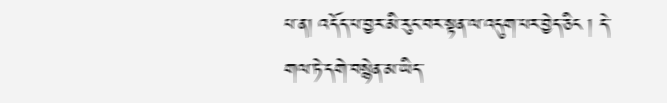པ་ན། འདོད་པ་བྱར་མི་རུང་བར་སྟན་ལ་འདུག་པར་བྱེད་ཅིང ། དེ་གལ་ཏེ་དགེ་བསྙེན་མ་ཡིད་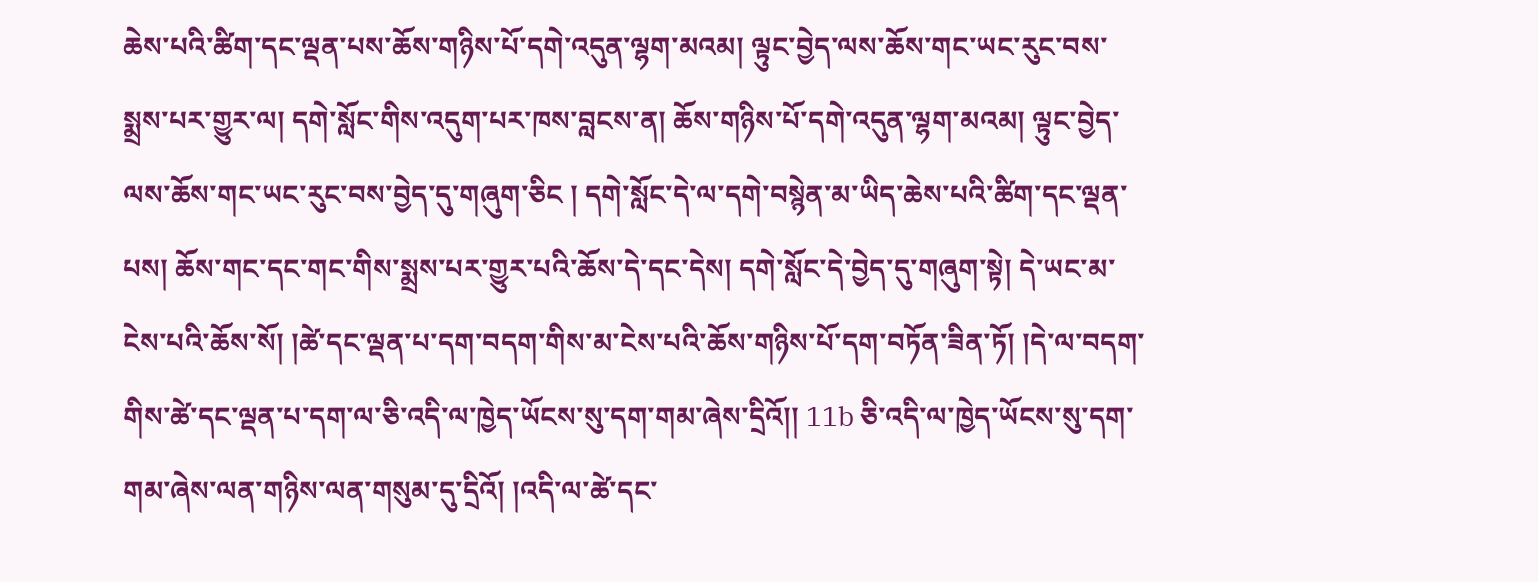ཆེས་པའི་ཚིག་དང་ལྡན་པས་ཆོས་གཉིས་པོ་དགེ་འདུན་ལྷག་མའམ། ལྟུང་བྱེད་ལས་ཆོས་གང་ཡང་རུང་བས་སྨྲས་པར་གྱུར་ལ། དགེ་སློང་གིས་འདུག་པར་ཁས་བླངས་ན། ཆོས་གཉིས་པོ་དགེ་འདུན་ལྷག་མའམ། ལྟུང་བྱེད་ལས་ཆོས་གང་ཡང་རུང་བས་བྱེད་དུ་གཞུག་ཅིང ། དགེ་སློང་དེ་ལ་དགེ་བསྙེན་མ་ཡིད་ཆེས་པའི་ཚིག་དང་ལྡན་པས། ཆོས་གང་དང་གང་གིས་སྨྲས་པར་གྱུར་པའི་ཆོས་དེ་དང་དེས། དགེ་སློང་དེ་བྱེད་དུ་གཞུག་སྟེ། དེ་ཡང་མ་ངེས་པའི་ཆོས་སོ། །ཚེ་དང་ལྡན་པ་དག་བདག་གིས་མ་ངེས་པའི་ཆོས་གཉིས་པོ་དག་བཏོན་ཟིན་ཏོ། །དེ་ལ་བདག་གིས་ཚེ་དང་ལྡན་པ་དག་ལ་ཅི་འདི་ལ་ཁྱེད་ཡོངས་སུ་དག་གམ་ཞེས་དྲིའོ།། 11b ཅི་འདི་ལ་ཁྱེད་ཡོངས་སུ་དག་གམ་ཞེས་ལན་གཉིས་ལན་གསུམ་དུ་དྲིའོ། །འདི་ལ་ཚེ་དང་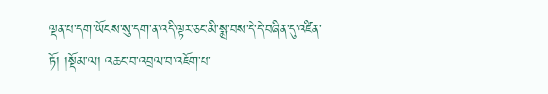ལྡན་པ་དག་ཡོངས་སུ་དག་ན་འདི་ལྟར་ཅང་མི་སྨྲ་བས་དེ་དེ་བཞིན་དུ་འཛིན་ཏོ། །སྡོམ་ལ། འཆང་བ་འབྲལ་བ་འཇོག་པ་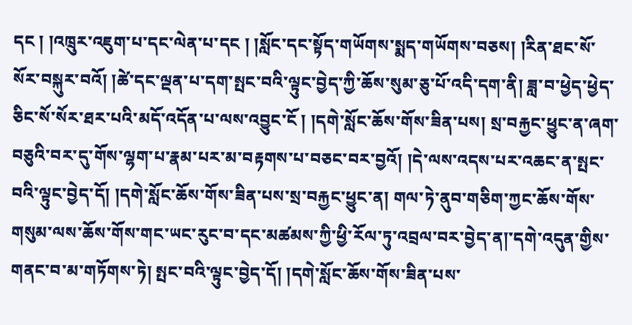དང ། །འཁྲུར་འཇུག་པ་དང་ལེན་པ་དང ། །སློང་དང་སྟོད་གཡོགས་སྨད་གཡོགས་བཅས། །རིན་ཐང་སོ་སོར་བསྐུར་བའོ། །ཚེ་དང་ལྡན་པ་དག་སྤང་བའི་ལྟུང་བྱེད་ཀྱི་ཆོས་སུམ་ཅུ་པོ་འདི་དག་ནི། ཟླ་བ་ཕྱེད་ཕྱེད་ཅིང་སོ་སོར་ཐར་པའི་མདོ་འདོན་པ་ལས་འབྱུང་ངོ ། །དགེ་སློང་ཆོས་གོས་ཟིན་པས། སྲ་བརྐྱང་ཕྱུང་ན་ཞག་བཅུའི་བར་དུ་གོས་ལྷག་པ་རྣམ་པར་མ་བརྟགས་པ་བཅང་བར་བྱའོ། །དེ་ལས་འདས་པར་འཆང་ན་སྤང་བའི་ལྟུང་བྱེད་དོ། །དགེ་སློང་ཆོས་གོས་ཟིན་པས་སྲ་བརྐྱང་ཕྱུང་ན། གལ་ཏེ་ནུབ་གཅིག་ཀྱང་ཆོས་གོས་གསུམ་ལས་ཆོས་གོས་གང་ཡང་རུང་བ་དང་མཚམས་ཀྱི་ཕྱི་རོལ་ཏུ་འབྲལ་བར་བྱེད་ན།་དགེ་འདུན་གྱིས་གནང་བ་མ་གཏོགས་ཏེ། སྤང་བའི་ལྟུང་བྱེད་དོ། །དགེ་སློང་ཆོས་གོས་ཟིན་པས་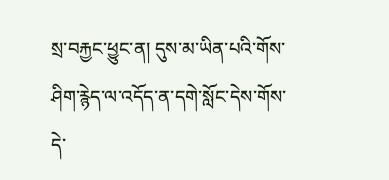སྲ་བརྐྱང་ཕྱུང་ན། དུས་མ་ཡིན་པའི་གོས་ཤིག་རྙེད་ལ་འདོད་ན་དགེ་སློང་དེས་གོས་དེ་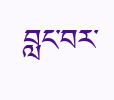བླང་བར་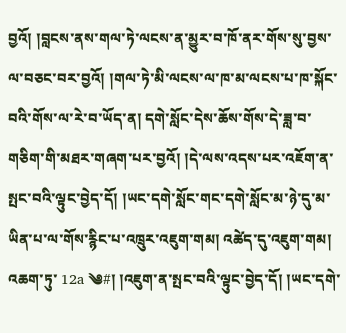བྱའོ། །བླངས་ནས་གལ་ཏེ་ལངས་ན་མྱུར་བ་ཁོ་ནར་གོས་སུ་བྱས་ལ་བཅང་བར་བྱའོ། །གལ་ཏེ་མི་ལངས་ལ་ཁ་མ་ལངས་པ་ཁ་སྐོང་བའི་གོས་ལ་རེ་བ་ཡོད་ན། དགེ་སློང་དེས་ཆོས་གོས་དེ་ཟླ་བ་གཅིག་གི་མཐར་གཞག་པར་བྱའོ། །དེ་ལས་འདས་པར་འཇོག་ན་སྤང་བའི་ལྟུང་བྱེད་དོ། །ཡང་དགེ་སློང་གང་དགེ་སློང་མ་ཉེ་དུ་མ་ཡིན་པ་ལ་གོས་རྙིང་པ་འཁྲུར་འཇུག་གམ། འཚེད་དུ་འཇུག་གམ། འཆག་ཏུ་ 12a ༄#། །འཇུག་ན་སྤང་བའི་ལྟུང་བྱེད་དོ། །ཡང་དགེ་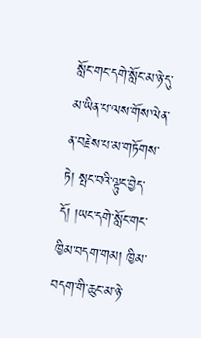སློང་གང་དགེ་སློང་མ་ཉེ་དུ་མ་ཡིན་པ་ལས་གོས་ལེན་ན་བརྗེས་པ་མ་གཏོགས་ཏེ། སྤང་བའི་ལྟུང་བྱེད་དོ། །ཡང་དགེ་སློང་གང་ཁྱིམ་བདག་གམ། ཁྱིམ་བདག་གི་ཆུང་མ་ཉེ་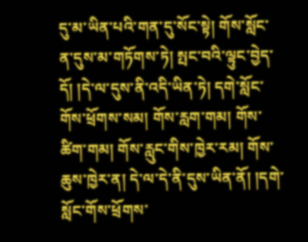དུ་མ་ཡིན་པའི་གན་དུ་སོང་སྟེ། གོས་སློང་ན་དུས་མ་གཏོགས་ཏེ། སྤང་བའི་ལྟུང་བྱེད་དོ། །དེ་ལ་དུས་ནི་འདི་ཡིན་ཏེ། དགེ་སློང་གོས་ཕྲོགས་སམ། གོས་རླག་གམ། གོས་ཚིག་གམ། གོས་རླུང་གིས་ཁྱེར་རམ། གོས་ཆུས་ཁྱེར་ན། དེ་ལ་དེ་ནི་དུས་ཡིན་ནོ། །དགེ་སློང་གོས་ཕྲོགས་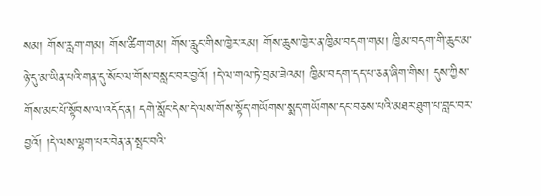སམ། གོས་རླག་གམ། གོས་ཚིག་གམ། གོས་རླུང་གིས་ཁྱེར་རམ། གོས་ཆུས་ཁྱེར་ན་ཁྱིམ་བདག་གམ། ཁྱིམ་བདག་གི་ཆུང་མ་ཉེ་དུ་མ་ཡིན་པའི་གན་དུ་སོང་ལ་གོས་བསླང་བར་བྱའོ། །དེ་ལ་གལ་ཏེ་བྲམ་ཟེའམ། ཁྱིམ་བདག་དད་པ་ཅན་ཞིག་གིས། དུས་ཀྱིས་གོས་མང་པོ་སྟོབས་ལ་འདོད་ན། དགེ་སློང་དེས་དེ་ལས་གོས་སྟོད་གཡོགས་སྨད་གཡོགས་དང་བཅས་པའི་མཐར་ཐུག་པ་བླང་བར་བྱའོ། །དེ་ལས་ལྷག་པར་བེན་ན་སྤང་བའི་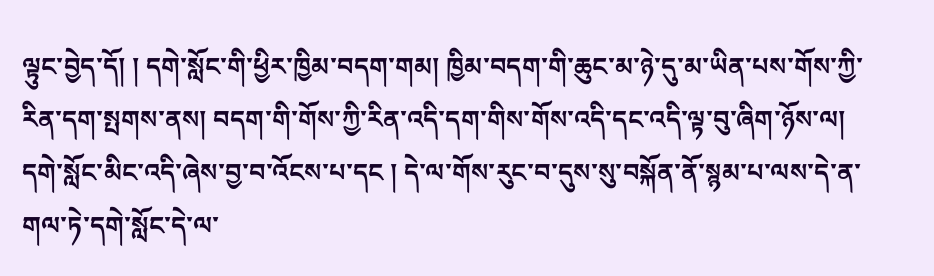ལྟུང་བྱེད་དོ། ། དགེ་སློང་གི་ཕྱིར་ཁྱིམ་བདག་གམ། ཁྱིམ་བདག་གི་ཆུང་མ་ཉེ་དུ་མ་ཡིན་པས་གོས་ཀྱི་རིན་དག་སྤགས་ནས། བདག་གི་གོས་ཀྱི་རིན་འདི་དག་གིས་གོས་འདི་དང་འདི་ལྟ་བུ་ཞིག་ཉོས་ལ། དགེ་སློང་མིང་འདི་ཞེས་བྱ་བ་འོངས་པ་དང ། དེ་ལ་གོས་རུང་བ་དུས་སུ་བསྐོན་ནོ་སྙམ་པ་ལས་དེ་ན་གལ་ཏེ་དགེ་སློང་དེ་ལ་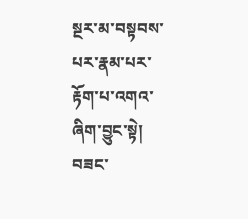སྔར་མ་བསྟབས་པར་རྣམ་པར་རྟོག་པ་འགའ་ཞིག་བྱུང་སྟེ། བཟང་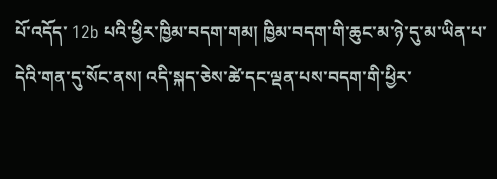པོ་འདོད་ 12b པའི་ཕྱིར་ཁྱིམ་བདག་གམ། ཁྱིམ་བདག་གི་ཆུང་མ་ཉེ་དུ་མ་ཡིན་པ་དེའི་གན་དུ་སོང་ནས། འདི་སྐད་ཅེས་ཚེ་དང་ལྡན་པས་བདག་གི་ཕྱིར་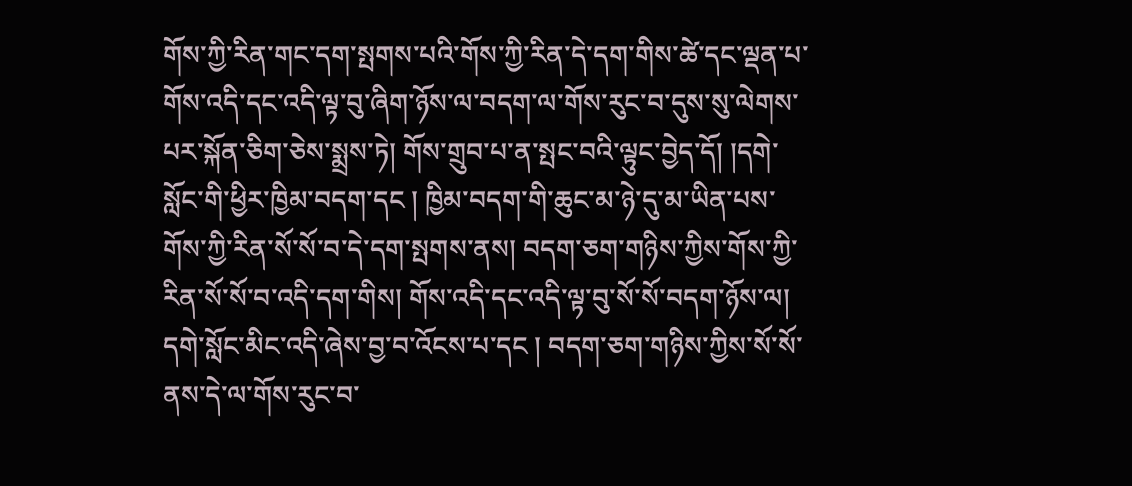གོས་ཀྱི་རིན་གང་དག་སྤགས་པའི་གོས་ཀྱི་རིན་དེ་དག་གིས་ཚེ་དང་ལྡན་པ་གོས་འདི་དང་འདི་ལྟ་བུ་ཞིག་ཉོས་ལ་བདག་ལ་གོས་རུང་བ་དུས་སུ་ལེགས་པར་སྐོན་ཅིག་ཅེས་སྨྲས་ཏེ། གོས་གྲུབ་པ་ན་སྤང་བའི་ལྟུང་བྱེད་དོ། །དགེ་སློང་གི་ཕྱིར་ཁྱིམ་བདག་དང ། ཁྱིམ་བདག་གི་ཆུང་མ་ཉེ་དུ་མ་ཡིན་པས་གོས་ཀྱི་རིན་སོ་སོ་བ་དེ་དག་སྤགས་ནས། བདག་ཅག་གཉིས་ཀྱིས་གོས་ཀྱི་རིན་སོ་སོ་བ་འདི་དག་གིས། གོས་འདི་དང་འདི་ལྟ་བུ་སོ་སོ་བདག་ཉོས་ལ། དགེ་སློང་མིང་འདི་ཞེས་བྱ་བ་འོངས་པ་དང ། བདག་ཅག་གཉིས་ཀྱིས་སོ་སོ་ནས་དེ་ལ་གོས་རུང་བ་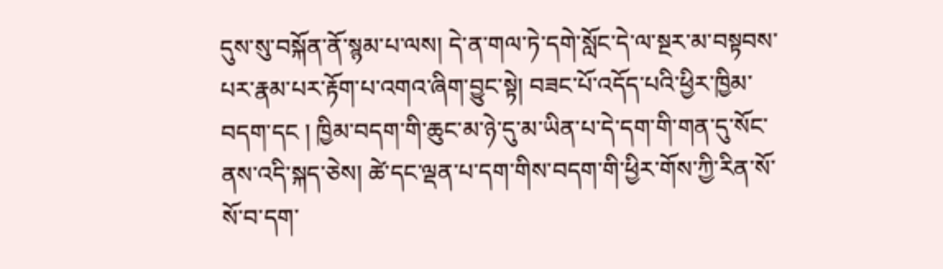དུས་སུ་བསྐོན་ནོ་སྙམ་པ་ལས། དེ་ན་གལ་ཏེ་དགེ་སློང་དེ་ལ་སྔར་མ་བསྟབས་པར་རྣམ་པར་རྟོག་པ་འགའ་ཞིག་བྱུང་སྟེ། བཟང་པོ་འདོད་པའི་ཕྱིར་ཁྱིམ་བདག་དང ། ཁྱིམ་བདག་གི་ཆུང་མ་ཉེ་དུ་མ་ཡིན་པ་དེ་དག་གི་གན་དུ་སོང་ནས་འདི་སྐད་ཅེས། ཚེ་དང་ལྡན་པ་དག་གིས་བདག་གི་ཕྱིར་གོས་ཀྱི་རིན་སོ་སོ་བ་དག་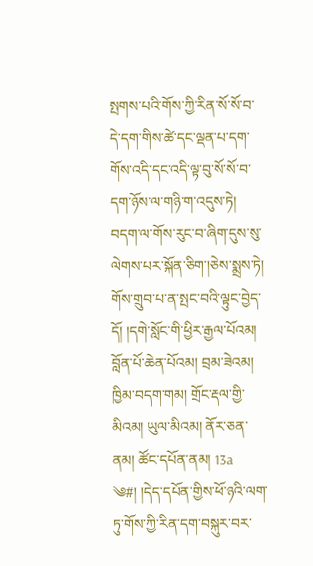སྤགས་པའི་གོས་ཀྱི་རིན་སོ་སོ་བ་དེ་དག་གིས་ཚེ་དང་ལྡན་པ་དག་གོས་འདི་དང་འདི་ལྟ་བུ་སོ་སོ་བ་དག་ཉོས་ལ་གཉི་ག་འདུས་ཏེ། བདག་ལ་གོས་རུང་བ་ཞིག་དུས་སུ་ལེགས་པར་སྐོན་ཅིག་།ཅེས་སྨྲས་ཏེ། གོས་གྲུབ་པ་ན་སྤང་བའི་ལྟུང་བྱེད་དོ། །དགེ་སློང་གི་ཕྱིར་རྒྱལ་པོའམ། བློན་པོ་ཆེན་པོའམ། བྲམ་ཟེའམ། ཁྱིམ་བདག་གམ། གྲོང་རྡལ་གྱི་མིའམ། ཡུལ་མིའམ། ནོར་ཅན་ནམ། ཚོང་དཔོན་ནམ། 13a ༄#། །དེད་དཔོན་གྱིས་ཕོ་ཉའི་ལག་ཏུ་གོས་ཀྱི་རིན་དག་བསྐུར་བར་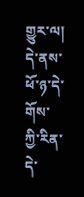གྱུར་ལ། དེ་ནས་ཕོ་ཉ་དེ་གོས་ཀྱི་རིན་དེ་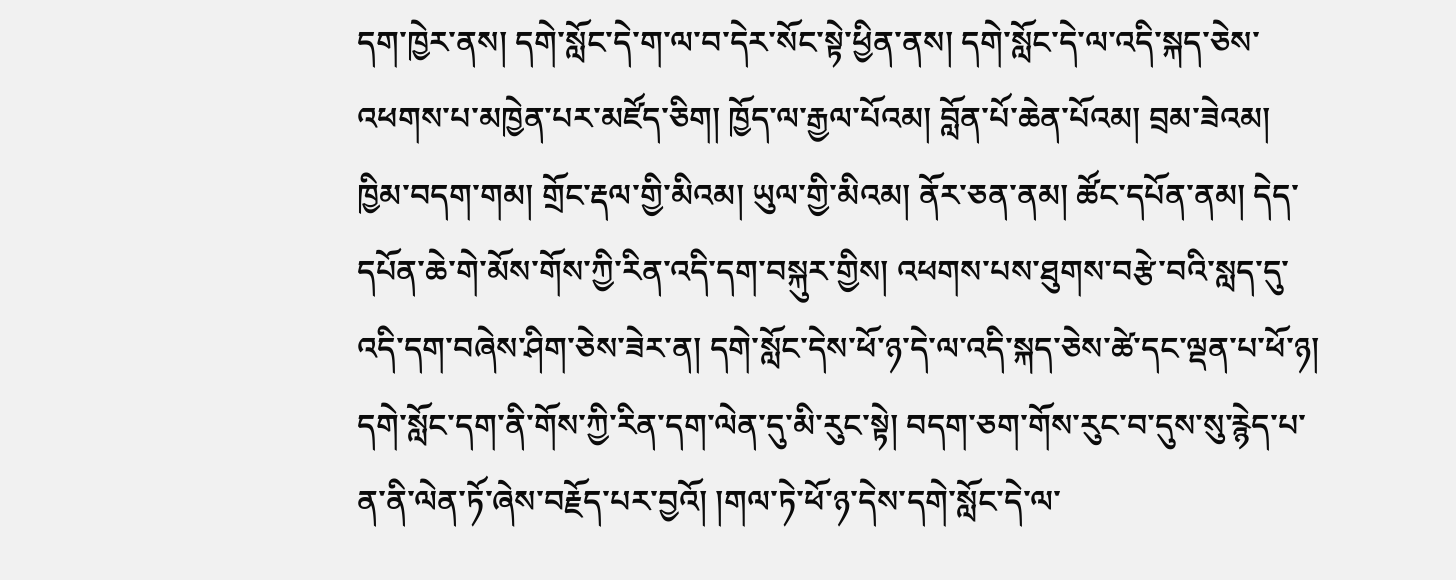དག་ཁྱེར་ནས། དགེ་སློང་དེ་ག་ལ་བ་དེར་སོང་སྟེ་ཕྱིན་ནས། དགེ་སློང་དེ་ལ་འདི་སྐད་ཅེས་འཕགས་པ་མཁྱེན་པར་མཛོད་ཅིག། ཁྱོད་ལ་རྒྱལ་པོའམ། བློན་པོ་ཆེན་པོའམ། བྲམ་ཟེའམ། ཁྱིམ་བདག་གམ། གྲོང་རྡལ་གྱི་མིའམ། ཡུལ་གྱི་མིའམ། ནོར་ཅན་ནམ། ཚོང་དཔོན་ནམ། དེད་དཔོན་ཆེ་གེ་མོས་གོས་ཀྱི་རིན་འདི་དག་བསྐུར་གྱིས། འཕགས་པས་ཐུགས་བརྩེ་བའི་སླད་དུ་འདི་དག་བཞེས་ཤིག་ཅེས་ཟེར་ན། དགེ་སློང་དེས་ཕོ་ཉ་དེ་ལ་འདི་སྐད་ཅེས་ཚེ་དང་ལྡན་པ་ཕོ་ཉ། དགེ་སློང་དག་ནི་གོས་ཀྱི་རིན་དག་ལེན་དུ་མི་རུང་སྟེ། བདག་ཅག་གོས་རུང་བ་དུས་སུ་རྙེད་པ་ན་ནི་ལེན་ཏོ་ཞེས་བརྗོད་པར་བྱའོ། །གལ་ཏེ་ཕོ་ཉ་དེས་དགེ་སློང་དེ་ལ་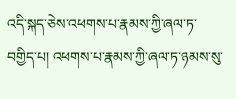འདི་སྐད་ཅེས་འཕགས་པ་རྣམས་ཀྱི་ཞལ་ཏ་བགྱིད་པ། འཕགས་པ་རྣམས་ཀྱི་ཞལ་ཏ་ཉམས་སུ་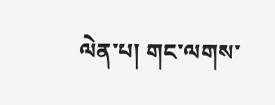ལེན་པ། གང་ལགས་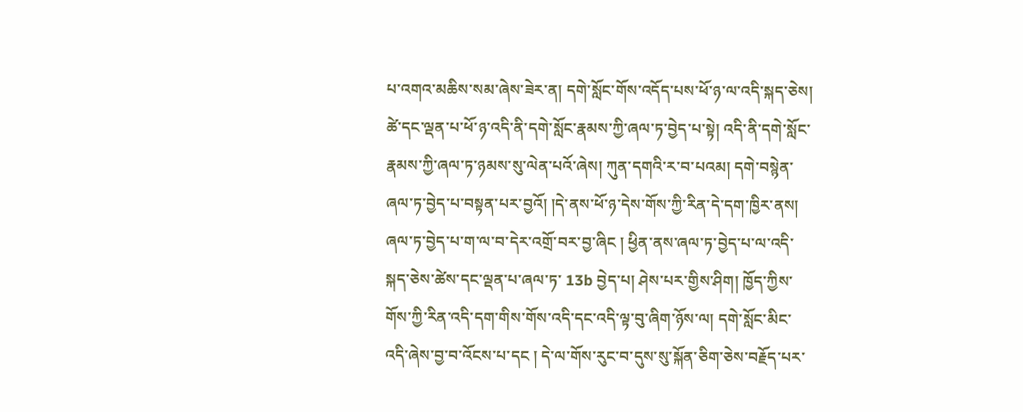པ་འགའ་མཆིས་སམ་ཞེས་ཟེར་ན། དགེ་སློང་གོས་འདོད་པས་ཕོ་ཉ་ལ་འདི་སྐད་ཅེས། ཚེ་དང་ལྡན་པ་ཕོ་ཉ་འདི་ནི་དགེ་སློང་རྣམས་ཀྱི་ཞལ་ཏ་བྱེད་པ་སྟེ། འདི་ནི་དགེ་སློང་རྣམས་ཀྱི་ཞལ་ཏ་ཉམས་སུ་ལེན་པའོ་ཞེས། ཀུན་དགའི་ར་བ་པའམ། དགེ་བསྙེན་ཞལ་ཏ་བྱེད་པ་བསྟན་པར་བྱའོ། །དེ་ནས་ཕོ་ཉ་དེས་གོས་ཀྱི་རིན་དེ་དག་ཁྱིར་ནས། ཞལ་ཏ་བྱེད་པ་ག་ལ་བ་དེར་འགྲོ་བར་བྱ་ཞིང ། ཕྱིན་ནས་ཞལ་ཏ་བྱེད་པ་ལ་འདི་སྐད་ཅེས་ཚེས་དང་ལྡན་པ་ཞལ་ཏ་ 13b བྱེད་པ། ཤེས་པར་གྱིས་ཤིག། ཁྱོད་ཀྱིས་གོས་ཀྱི་རིན་འདི་དག་གིས་གོས་འདི་དང་འདི་ལྟ་བུ་ཞིག་ཉོས་ལ། དགེ་སློང་མིང་འདི་ཞེས་བྱ་བ་འོངས་པ་དང ། དེ་ལ་གོས་རུང་བ་དུས་སུ་སྐོན་ཅིག་ཅེས་བརྗོད་པར་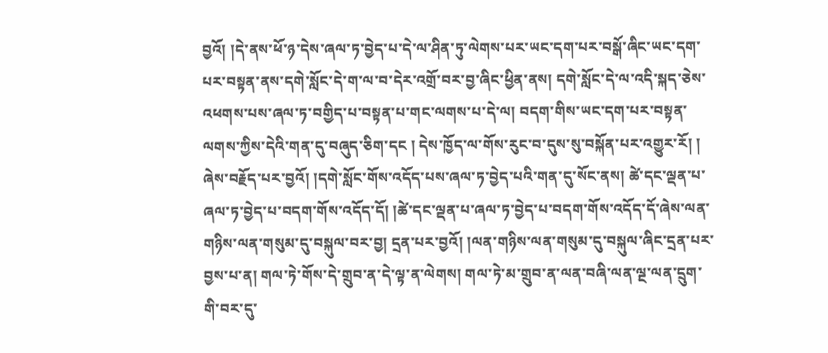བྱའོ། །དེ་ནས་ཕོ་ཉ་དེས་ཞལ་ཏ་བྱེད་པ་དེ་ལ་ཤིན་ཏུ་ལེགས་པར་ཡང་དག་པར་བསྒོ་ཞིང་ཡང་དག་པར་བསྟན་ནས་དགེ་སློང་དེ་ག་ལ་བ་དེར་འགྲོ་བར་བྱ་ཞིང་ཕྱིན་ནས། དགེ་སློང་དེ་ལ་འདི་སྐད་ཅེས་འཕགས་པས་ཞལ་ཏ་བགྱིད་པ་བསྟན་པ་གང་ལགས་པ་དེ་ལ། བདག་གིས་ཡང་དག་པར་བསྟན་ལགས་ཀྱིས་དེའི་གན་དུ་བཞུད་ཅིག་དང ། དེས་ཁྱོད་ལ་གོས་རུང་བ་དུས་སུ་བསྐོན་པར་འགྱུར་རོ། ། ཞེས་བརྗོད་པར་བྱའོ། །དགེ་སློང་གོས་འདོད་པས་ཞལ་ཏ་བྱེད་པའི་གན་དུ་སོང་ནས། ཚེ་དང་ལྡན་པ་ཞལ་ཏ་བྱེད་པ་བདག་གོས་འདོད་དོ། །ཚེ་དང་ལྡན་པ་ཞལ་ཏ་བྱེད་པ་བདག་གོས་འདོད་དོ་ཞེས་ལན་གཉིས་ལན་གསུམ་དུ་བསྐུལ་བར་བྱ། དྲན་པར་བྱའོ། །ལན་གཉིས་ལན་གསུམ་དུ་བསྐུལ་ཞིང་དྲན་པར་བྱས་པ་ན། གལ་ཏེ་གོས་དེ་གྲུབ་ན་དེ་ལྟ་ན་ལེགས། གལ་ཏེ་མ་གྲུབ་ན་ལན་བཞི་ལན་ལྔ་ལན་དྲུག་གི་བར་དུ་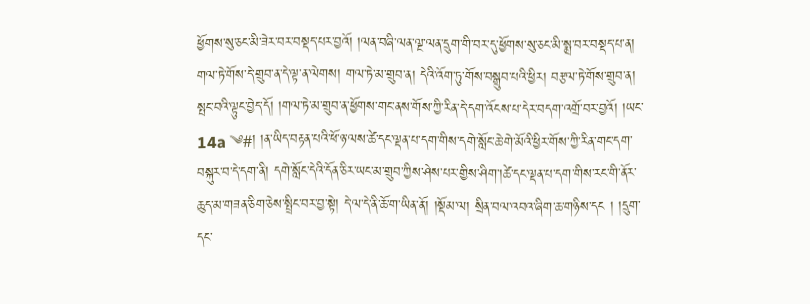ཕྱོགས་སུ་ཅང་མི་ཟེར་བར་བསྡད་པར་བྱའོ། །ལན་བཞི་ལན་ལྔ་ལན་དྲུག་གི་བར་དུ་ཕྱོགས་སུ་ཅང་མི་སྨྲ་བར་བསྡད་པ་ན། གལ་ཏེ་གོས་དེ་གྲུབ་ན་དེ་ལྟ་ན་ལེགས། གལ་ཏེ་མ་གྲུབ་ན། དེའི་འོག་ཏུ་གོས་བསྒྲུབ་པའི་ཕྱིར། བརྩལ་ཏེ་གོས་གྲུབ་ན། སྤང་བའི་ལྟུང་བྱེད་དོ། །གལ་ཏེ་མ་གྲུབ་ན་ཕྱོགས་གང་ནས་གོས་ཀྱི་རིན་དེ་དག་འོངས་པ་དེར་བདག་འགྲོ་བར་བྱའོ། །ཡང་ 14a ༄#། །ན་ཡིད་བརྟན་པའི་ཕོ་ཉ་ལས་ཚེ་དང་ལྡན་པ་དག་གིས་དགེ་སློང་ཆེ་གེ་མོའི་ཕྱིར་གོས་ཀྱི་རིན་གང་དག་བསྐུར་བ་དེ་དག་ནི། དགེ་སློང་དེའི་དོན་ཅིར་ཡང་མ་གྲུབ་ཀྱིས་ཤེས་པར་གྱིས་ཤིག་།ཚེ་དང་ལྡན་པ་དག་གིས་རང་གི་ནོར་ཆུད་མ་གཟན་ཅིག་ཅེས་སྤྲིང་བར་བྱ་སྟེ། དེ་ལ་དེ་ནི་ཆོ་ག་ཡིན་ནོ། །སྡོམ་ལ། སྲིན་བལ་འབའ་ཞིག་ཆ་གཉིས་དང ། །དྲུག་དང་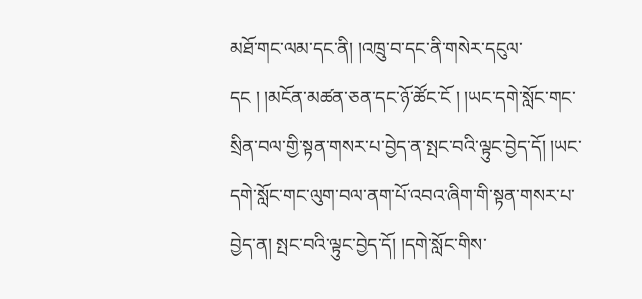མཐོ་གང་ལམ་དང་ནི། །འཁྲུ་བ་དང་ནི་གསེར་དངུལ་དང ། །མངོན་མཚན་ཅན་དང་ཉོ་ཚོང་ངོ ། །ཡང་དགེ་སློང་གང་སྲིན་བལ་གྱི་སྟན་གསར་པ་བྱེད་ན་སྤང་བའི་ལྟུང་བྱེད་དོ། །ཡང་དགེ་སློང་གང་ལུག་བལ་ནག་པོ་འབའ་ཞིག་གི་སྟན་གསར་པ་བྱེད་ན། སྤང་བའི་ལྟུང་བྱེད་དོ། །དགེ་སློང་གིས་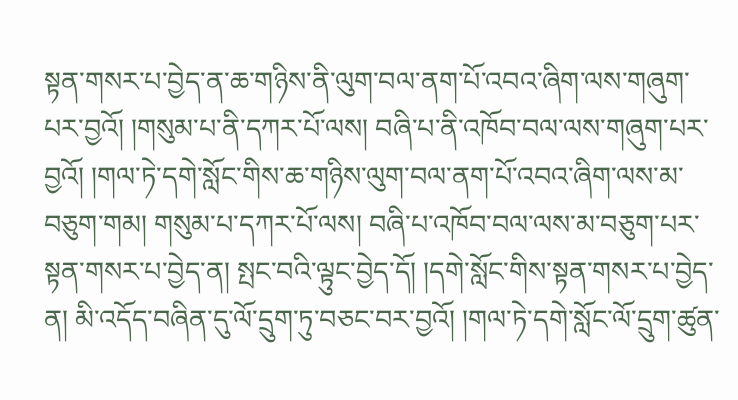སྟན་གསར་པ་བྱེད་ན་ཆ་གཉིས་ནི་ལུག་བལ་ནག་པོ་འབའ་ཞིག་ལས་གཞུག་པར་བྱའོ། །གསུམ་པ་ནི་དཀར་པོ་ལས། བཞི་པ་ནི་འཁོབ་བལ་ལས་གཞུག་པར་བྱའོ། །གལ་ཏེ་དགེ་སློང་གིས་ཆ་གཉིས་ལུག་བལ་ནག་པོ་འབའ་ཞིག་ལས་མ་བཅུག་གམ། གསུམ་པ་དཀར་པོ་ལས། བཞི་པ་འཁོབ་བལ་ལས་མ་བཅུག་པར་སྟན་གསར་པ་བྱེད་ན། སྤང་བའི་ལྟུང་བྱེད་དོ། །དགེ་སློང་གིས་སྟན་གསར་པ་བྱེད་ན། མི་འདོད་བཞིན་དུ་ལོ་དྲུག་ཏུ་བཅང་བར་བྱའོ། །གལ་ཏེ་དགེ་སློང་ལོ་དྲུག་ཚུན་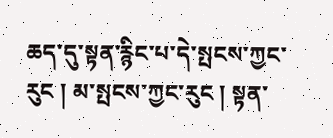ཆད་དུ་སྟན་རྙིང་པ་དེ་སྤངས་ཀྱང་རུང ། མ་སྤངས་ཀྱང་རུང ། སྟན་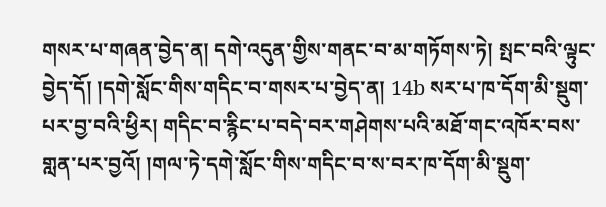གསར་པ་གཞན་བྱེད་ན། དགེ་འདུན་གྱིས་གནང་བ་མ་གཏོགས་ཏེ། སྤང་བའི་ལྟུང་བྱེད་དོ། །དགེ་སློང་གིས་གདིང་བ་གསར་པ་བྱེད་ན། 14b སར་པ་ཁ་དོག་མི་སྡུག་པར་བྱ་བའི་ཕྱིར། གདིང་བ་རྙིང་པ་བདེ་བར་གཤེགས་པའི་མཐོ་གང་འཁོར་བས་གླན་པར་བྱའོ། །གལ་ཏེ་དགེ་སློང་གིས་གདིང་བ་ས་བར་ཁ་དོག་མི་སྡུག་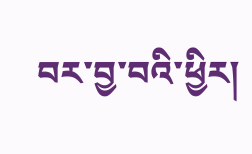བར་བྱ་བའི་ཕྱིར།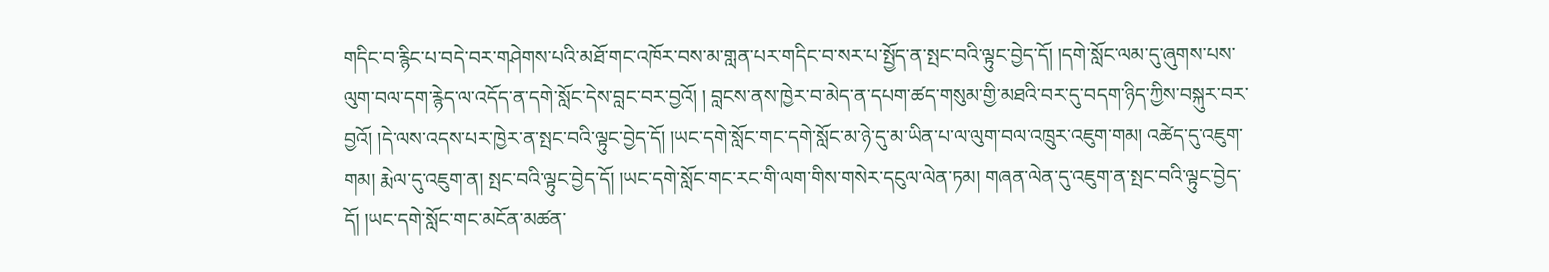གདིང་བ་རྙིང་པ་བདེ་བར་གཤེགས་པའི་མཐོ་གང་འཁོར་བས་མ་གླན་པར་གདིང་བ་སར་པ་སྤྱོད་ན་སྤང་བའི་ལྟུང་བྱེད་དོ། །དགེ་སློང་ལམ་དུ་ཞུགས་པས་ལུག་བལ་དག་རྙེད་ལ་འདོད་ན་དགེ་སློང་དེས་བླང་བར་བྱའོ། ། བླངས་ནས་ཁྱེར་བ་མེད་ན་དཔག་ཚད་གསུམ་གྱི་མཐའི་བར་དུ་བདག་ཉིད་ཀྱིས་བསྐུར་བར་བྱའོ། །དེ་ལས་འདས་པར་ཁྱེར་ན་སྤང་བའི་ལྟུང་བྱེད་དོ། །ཡང་དགེ་སློང་གང་དགེ་སློང་མ་ཉེ་དུ་མ་ཡིན་པ་ལ་ལུག་བལ་འཁྲུར་འཇུག་གམ། འཚེད་དུ་འཇུག་གམ། རྨེལ་དུ་འཇུག་ན། སྤང་བའི་ལྟུང་བྱེད་དོ། །ཡང་དགེ་སློང་གང་རང་གི་ལག་གིས་གསེར་དངུལ་ལེན་ཏམ། གཞན་ལེན་དུ་འཇུག་ན་སྤང་བའི་ལྟུང་བྱེད་དོ། །ཡང་དགེ་སློང་གང་མངོན་མཚན་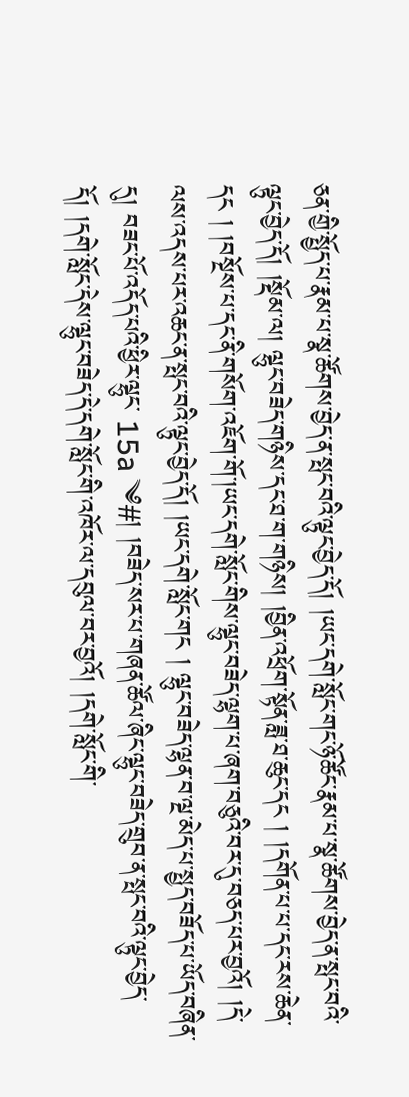ཅན་གྱི་སྤྱོད་པ་རྣམ་པ་སྣ་ཚོགས་བྱེད་ན་སྤང་བའི་ལྟུང་བྱེད་དོ། །ཡང་དགེ་སློང་གང་ཉོ་ཚོང་རྣམ་པ་སྣ་ཚོགས་བྱེད་ན་སྤང་བའི་ལྟུང་བྱེད་དོ། །སྡོམ་ལ། ལྷུང་བཟེད་གཉིས་དང་ཐ་ག་གཉིས། །བྱིན་འཕྲོག་སྟོན་ཟླ་ཐ་ཆུང་དང ། །དགོན་པ་པ་དང་རས་ཆེན་དང ། །བསྔོས་པ་དང་ནི་གསོག་འཇོག་གོ་།ཡང་དགེ་སློང་གིས་ལྷུང་བཟེད་ལྷག་པ་ཞག་བཅུའི་བར་དུ་བཅད་པར་བྱའོ། །དེ་ལས་འདས་པར་འཆང་ན་སྤང་བའི་ལྟུང་བྱེད་དོ། །ཡང་དགེ་སློང་གང ། ལྷུང་བཟེད་ལྷན་བ་ལྔ་མེད་པ་སྤྱད་བཟོད་པ་ཡོད་བཞིན་དུ། བཟང་པོ་འདོད་པའི་ཕྱིར་ལྷུང་ 15a ༄#། །བཟེད་སར་པ་གཞན་ཚོལ་ཞིང་ལྷུང་བཟེད་གྲུབ་ན་སྤང་བའི་ལྟུང་བྱེད་དོ། །དགེ་སློང་དེས་ལྷུང་བཟེད་དེ་དགེ་སློང་གི་འཁོར་ལ་དབུལ་བར་བྱའོ། །དགེ་སློང་གི་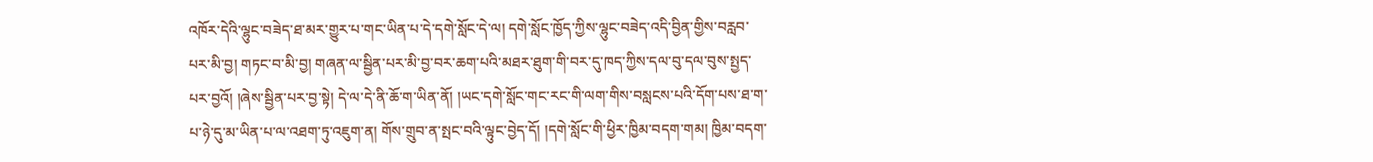འཁོར་དེའི་ལྷུང་བཟེད་ཐ་མར་གྱུར་པ་གང་ཡིན་པ་དེ་དགེ་སློང་དེ་ལ། དགེ་སློང་ཁྱོད་ཀྱིས་ལྷུང་བཟེད་འདི་བྱིན་གྱིས་བརླབ་པར་མི་བྱ། གཏང་བ་མི་བྱ། གཞན་ལ་སྦྱིན་པར་མི་བྱ་བར་ཆག་པའི་མཐར་ཐུག་གི་བར་དུ་ཁད་ཀྱིས་དལ་བུ་དལ་བུས་སྤྱད་པར་བྱའོ། །ཞེས་སྦྱིན་པར་བྱ་སྟེ། དེ་ལ་དེ་ནི་ཆོ་ག་ཡིན་ནོ། །ཡང་དགེ་སློང་གང་རང་གི་ལག་གིས་བསླངས་པའི་དོག་པས་ཐ་ག་པ་ཉེ་དུ་མ་ཡིན་པ་ལ་འཐག་ཏུ་འཇུག་ན། གོས་གྲུབ་ན་སྤང་བའི་ལྟུང་བྱེད་དོ། །དགེ་སློང་གི་ཕྱིར་ཁྱིམ་བདག་གམ། ཁྱིམ་བདག་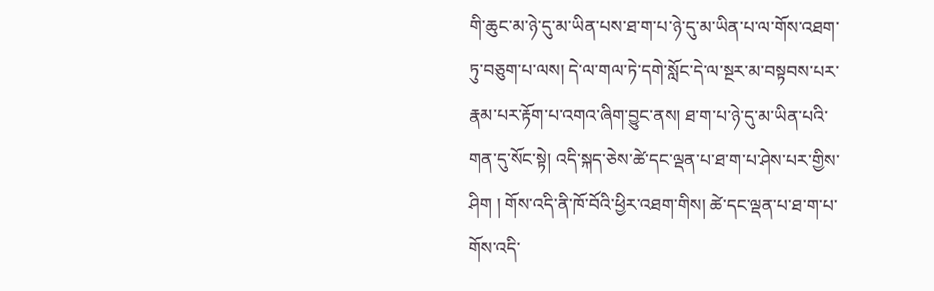གི་ཆུང་མ་ཉེ་དུ་མ་ཡིན་པས་ཐ་ག་པ་ཉེ་དུ་མ་ཡིན་པ་ལ་གོས་འཐག་ཏུ་བཅུག་པ་ལས། དེ་ལ་གལ་ཏེ་དགེ་སློང་དེ་ལ་སྔར་མ་བསྟབས་པར་རྣམ་པར་རྟོག་པ་འགའ་ཞིག་བྱུང་ནས། ཐ་ག་པ་ཉེ་དུ་མ་ཡིན་པའི་གན་དུ་སོང་སྟེ། འདི་སྐད་ཅེས་ཚེ་དང་ལྡན་པ་ཐ་ག་པ་ཤེས་པར་གྱིས་ཤིག ། གོས་འདི་ནི་ཁོ་བོའི་ཕྱིར་འཐག་གིས། ཚེ་དང་ལྡན་པ་ཐ་ག་པ་གོས་འདི་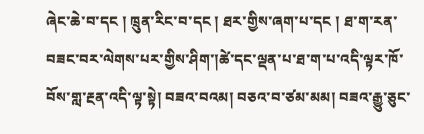ཞེང་ཆེ་བ་དང ། ཁྲུན་རིང་བ་དང ། ཐར་གྱིས་ཞག་པ་དང ། ཐ་ག་རན་བཟང་བར་ལེགས་པར་གྱིས་ཤིག་།ཚེ་དང་ལྡན་པ་ཐ་ག་པ་འདི་ལྟར་ཁོ་བོས་གླ་རྔན་འདི་ལྟ་སྟེ། བཟའ་བའམ། བཅའ་བ་ཙམ་མམ། བཟའ་རྒྱུ་ཅུང་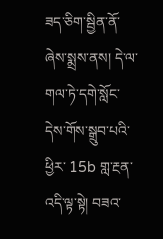ཟད་ཅིག་སྦྱིན་ནོ་ཞེས་སྨྲས་ནས། དེ་ལ་གལ་ཏེ་དགེ་སློང་དེས་གོས་སྒྲུབ་པའི་ཕྱིར་ 15b གླ་རྔན་འདི་ལྟ་སྟེ། བཟའ་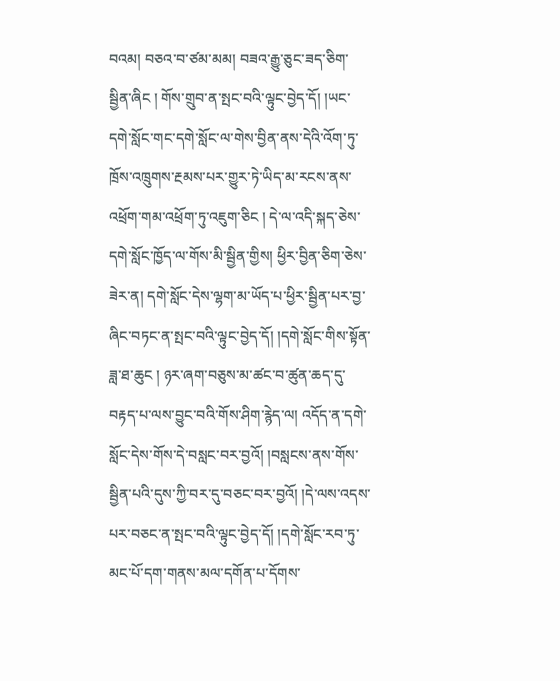བའམ། བཅའ་བ་ཙམ་མམ། བཟའ་རྒྱུ་ཅུང་ཟད་ཅིག་སྦྱིན་ཞིང ། གོས་གྲུབ་ན་སྤང་བའི་ལྟུང་བྱེད་དོ། །ཡང་དགེ་སློང་གང་དགེ་སློང་ལ་གེས་བྱིན་ནས་དེའི་འོག་ཏུ་ཁྲོས་འཁྲུགས་རྔམས་པར་གྱུར་ཏེ་ཡིད་མ་རངས་ནས་འཕྲོག་གམ་འཕྲོག་ཏུ་འཇུག་ཅིང ། དེ་ལ་འདི་སྐད་ཅེས་དགེ་སློང་ཁྱོད་ལ་གོས་མི་སྦྱིན་གྱིས། ཕྱིར་བྱིན་ཅིག་ཅེས་ཟེར་ན། དགེ་སློང་དེས་ལྷག་མ་ཡོད་པ་ཕྱིར་སྦྱིན་པར་བྱ་ཞིང་བཏང་ན་སྤང་བའི་ལྟུང་བྱེད་དོ། །དགེ་སློང་གིས་སྟོན་ཟླ་ཐ་ཆུང ། ཉར་ཞག་བཅུས་མ་ཚང་བ་ཚུན་ཆད་དུ་བརྟད་པ་ལས་བྱུང་བའི་གོས་ཤིག་རྙེད་ལ། འདོད་ན་དགེ་སློང་དེས་གོས་དེ་བསླང་བར་བྱའོ། །བསླངས་ནས་གོས་སྦྱིན་པའི་དུས་ཀྱི་བར་དུ་བཅང་བར་བྱའོ། །དེ་ལས་འདས་པར་བཅང་ན་སྤང་བའི་ལྟུང་བྱེད་དོ། །དགེ་སློང་རབ་ཏུ་མང་པོ་དག་གནས་མལ་དགོན་པ་དོགས་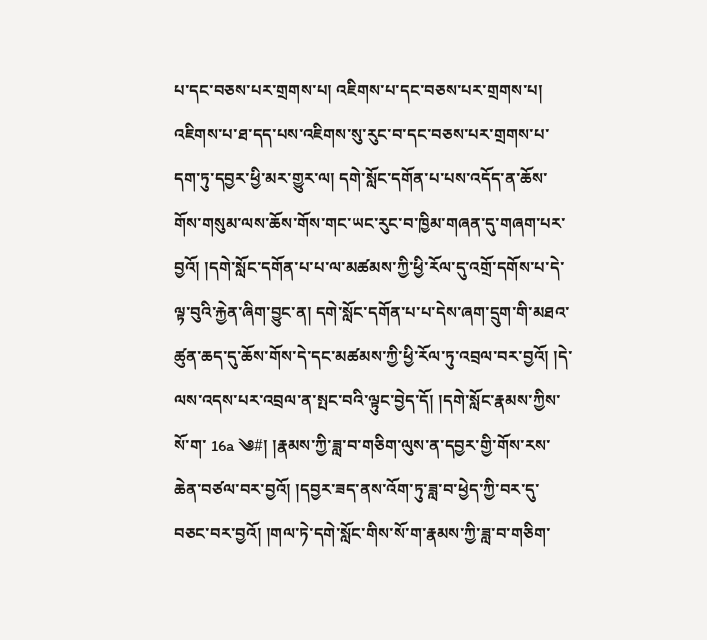པ་དང་བཅས་པར་གྲགས་པ། འཇིགས་པ་དང་བཅས་པར་གྲགས་པ། འཇིགས་པ་ཐ་དད་པས་འཇིགས་སུ་རུང་བ་དང་བཅས་པར་གྲགས་པ་དག་ཏུ་དབྱར་ཕྱི་མར་གྱུར་ལ། དགེ་སློང་དགོན་པ་པས་འདོད་ན་ཆོས་གོས་གསུམ་ལས་ཆོས་གོས་གང་ཡང་རུང་བ་ཁྱིམ་གཞན་དུ་གཞག་པར་བྱའོ། །དགེ་སློང་དགོན་པ་པ་ལ་མཚམས་ཀྱི་ཕྱི་རོལ་དུ་འགྲོ་དགོས་པ་དེ་ལྟ་བུའི་རྐྱེན་ཞིག་བྱུང་ན། དགེ་སློང་དགོན་པ་པ་དེས་ཞག་དྲུག་གི་མཐའ་ཚུན་ཆད་དུ་ཆོས་གོས་དེ་དང་མཚམས་ཀྱི་ཕྱི་རོལ་ཏུ་འབྲལ་བར་བྱའོ། །དེ་ལས་འདས་པར་འབྲལ་ན་སྤང་བའི་ལྟུང་བྱེད་དོ། །དགེ་སློང་རྣམས་ཀྱིས་སོ་ག་ 16a ༄#། །རྣམས་ཀྱི་ཟླ་བ་གཅིག་ལུས་ན་དབྱར་གྱི་གོས་རས་ཆེན་བཙལ་བར་བྱའོ། །དབྱར་ཟད་ནས་འོག་ཏུ་ཟླ་བ་ཕྱེད་ཀྱི་བར་དུ་བཅང་བར་བྱའོ། །གལ་ཏེ་དགེ་སློང་གིས་སོ་ག་རྣམས་ཀྱི་ཟླ་བ་གཅིག་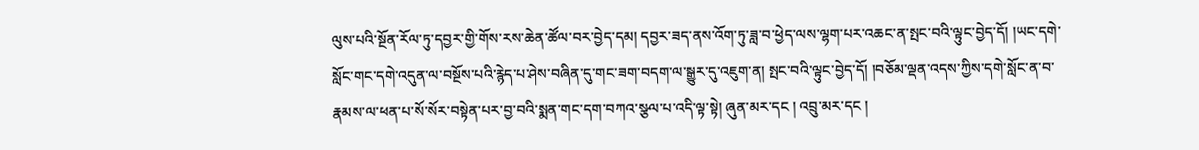ལུས་པའི་སྔོན་རོལ་ཏུ་དབྱར་གྱི་གོས་རས་ཆེན་ཚོལ་བར་བྱེད་དམ། དབྱར་ཟད་ནས་འོག་ཏུ་ཟླ་བ་ཕྱེད་ལས་ལྷག་པར་འཆང་ན་སྤང་བའི་ལྟུང་བྱེད་དོ། །ཡང་དགེ་སློང་གང་དགེ་འདུན་ལ་བསྔོས་པའི་རྙེད་པ་ཤེས་བཞིན་དུ་གང་ཟག་བདག་ལ་སྒྱུར་དུ་འཇུག་ན། སྤང་བའི་ལྟུང་བྱེད་དོ། །བཅོམ་ལྡན་འདས་ཀྱིས་དགེ་སློང་ན་བ་རྣམས་ལ་ཕན་པ་སོ་སོར་བསྟེན་པར་བྱ་བའི་སྨན་གང་དག་བཀའ་སྩལ་པ་འདི་ལྟ་སྟེ། ཞུན་མར་དང ། འབྲུ་མར་དང །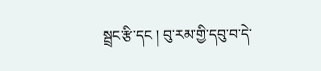སྦྲང་རྩི་དང ། བུ་རམ་གྱི་དབུ་བ་དེ་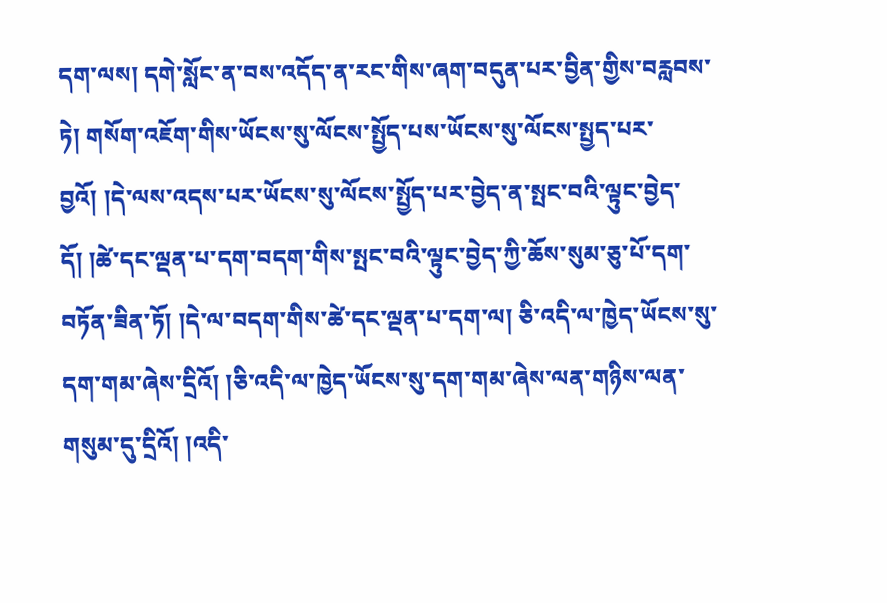དག་ལས། དགེ་སློང་ན་བས་འདོད་ན་རང་གིས་ཞག་བདུན་པར་བྱིན་གྱིས་བརླབས་ཏེ། གསོག་འཇོག་གིས་ཡོངས་སུ་ལོངས་སྤྱོད་པས་ཡོངས་སུ་ལོངས་སྤྱད་པར་བྱའོ། །དེ་ལས་འདས་པར་ཡོངས་སུ་ལོངས་སྤྱོད་པར་བྱེད་ན་སྤང་བའི་ལྟུང་བྱེད་དོ། །ཚེ་དང་ལྡན་པ་དག་བདག་གིས་སྤང་བའི་ལྟུང་བྱེད་ཀྱི་ཆོས་སུམ་ཅུ་པོ་དག་བཏོན་ཟིན་ཏོ། །དེ་ལ་བདག་གིས་ཚེ་དང་ལྡན་པ་དག་ལ། ཅི་འདི་ལ་ཁྱེད་ཡོངས་སུ་དག་གམ་ཞེས་དྲིའོ། །ཅི་འདི་ལ་ཁྱེད་ཡོངས་སུ་དག་གམ་ཞེས་ལན་གཉིས་ལན་གསུམ་དུ་དྲིའོ། །འདི་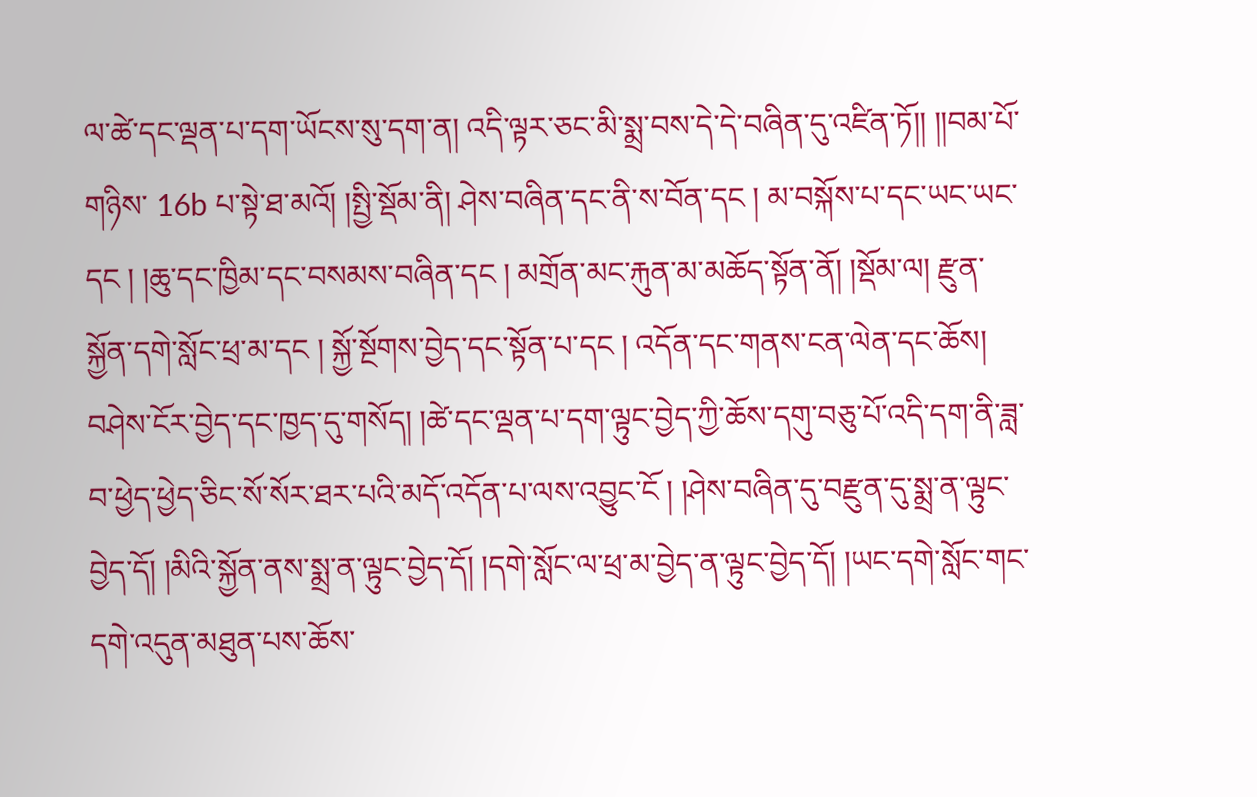ལ་ཚེ་དང་ལྡན་པ་དག་ཡོངས་སུ་དག་ན། འདི་ལྟར་ཅང་མི་སྨྲ་བས་དེ་དེ་བཞིན་དུ་འཛིན་ཏོ།། །།བམ་པོ་གཉིས་ 16b པ་སྟེ་ཐ་མའོ། །སྤྱི་སྡོམ་ནི། ཤེས་བཞིན་དང་ནི་ས་བོན་དང ། མ་བསྐོས་པ་དང་ཡང་ཡང་དང ། །ཆུ་དང་ཁྱིམ་དང་བསམས་བཞིན་དང ། མགྲོན་མང་རྐུན་མ་མཆོད་སྟོན་ནོ། །སྡོམ་ལ། རྫུན་སྐྱོན་དགེ་སློང་ཕྲ་མ་དང ། སྐྱོ་སྔོགས་བྱེད་དང་སྟོན་པ་དང ། འདོན་དང་གནས་ངན་ལེན་དང་ཆོས། བཤེས་ངོར་བྱེད་དང་ཁྱད་དུ་གསོད། །ཚེ་དང་ལྡན་པ་དག་ལྟུང་བྱེད་ཀྱི་ཆོས་དགུ་བཅུ་པོ་འདི་དག་ནི་ཟླ་བ་ཕྱེད་ཕྱེད་ཅིང་སོ་སོར་ཐར་པའི་མདོ་འདོན་པ་ལས་འབྱུང་ངོ ། །ཤེས་བཞིན་དུ་བརྫུན་དུ་སྨྲ་ན་ལྟུང་བྱེད་དོ། །མིའི་སྐྱོན་ནས་སྨྲ་ན་ལྟུང་བྱེད་དོ། །དགེ་སློང་ལ་ཕྲ་མ་བྱེད་ན་ལྟུང་བྱེད་དོ། །ཡང་དགེ་སློང་གང་དགེ་འདུན་མཐུན་པས་ཆོས་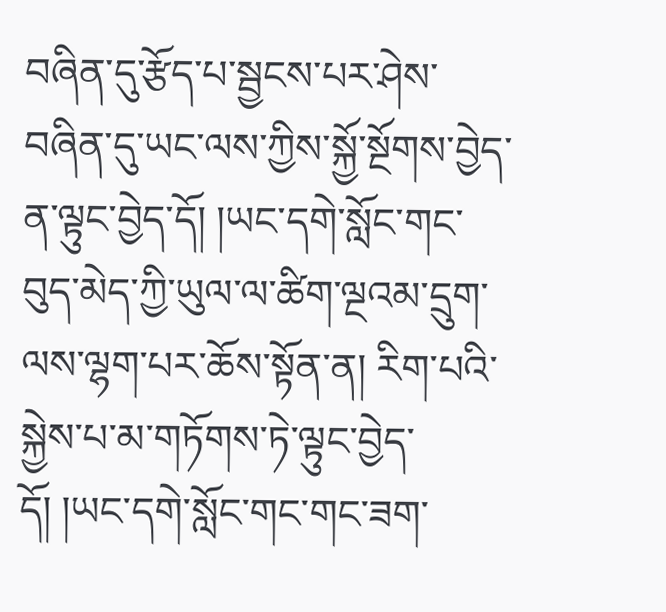བཞིན་དུ་རྩོད་པ་སྦྱངས་པར་ཤེས་བཞིན་དུ་ཡང་ལས་ཀྱིས་སྐྱོ་སྔོགས་བྱེད་ན་ལྟུང་བྱེད་དོ། །ཡང་དགེ་སློང་གང་བུད་མེད་ཀྱི་ཡུལ་ལ་ཚིག་ལྔའམ་དྲུག་ལས་ལྷག་པར་ཆོས་སྟོན་ན། རིག་པའི་སྐྱེས་པ་མ་གཏོགས་ཏེ་ལྟུང་བྱེད་དོ། །ཡང་དགེ་སློང་གང་གང་ཟག་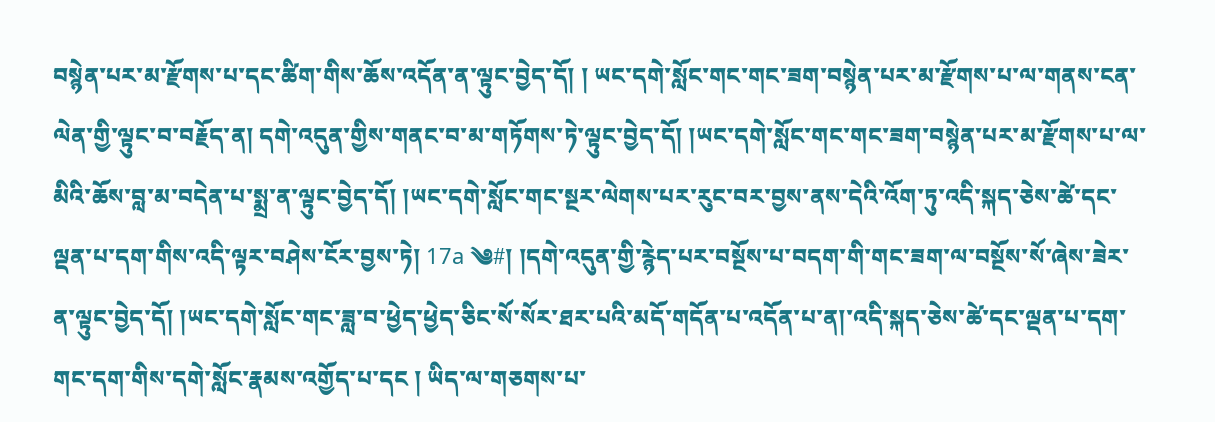བསྙེན་པར་མ་རྫོགས་པ་དང་ཚིག་གིས་ཆོས་འདོན་ན་ལྟུང་བྱེད་དོ། ། ཡང་དགེ་སློང་གང་གང་ཟག་བསྙེན་པར་མ་རྫོགས་པ་ལ་གནས་ངན་ལེན་གྱི་ལྟུང་བ་བརྗོད་ན། དགེ་འདུན་གྱིས་གནང་བ་མ་གཏོགས་ཏེ་ལྟུང་བྱེད་དོ། །ཡང་དགེ་སློང་གང་གང་ཟག་བསྙེན་པར་མ་རྫོགས་པ་ལ་མིའི་ཆོས་བླ་མ་བདེན་པ་སྨྲ་ན་ལྟུང་བྱེད་དོ། །ཡང་དགེ་སློང་གང་སྔར་ལེགས་པར་རུང་བར་བྱས་ནས་དེའི་འོག་ཏུ་འདི་སྐད་ཅེས་ཚེ་དང་ལྡན་པ་དག་གིས་འདི་ལྟར་བཤེས་ངོར་བྱས་ཏེ། 17a ༄#། །དགེ་འདུན་གྱི་རྙེད་པར་བསྔོས་པ་བདག་གི་གང་ཟག་ལ་བསྔོས་སོ་ཞེས་ཟེར་ན་ལྟུང་བྱེད་དོ། །ཡང་དགེ་སློང་གང་ཟླ་བ་ཕྱེད་ཕྱེད་ཅིང་སོ་སོར་ཐར་པའི་མདོ་གདོན་པ་འདོན་པ་ན།་འདི་སྐད་ཅེས་ཚེ་དང་ལྡན་པ་དག་གང་དག་གིས་དགེ་སློང་རྣམས་འགྱོད་པ་དང ། ཡིད་ལ་གཅགས་པ་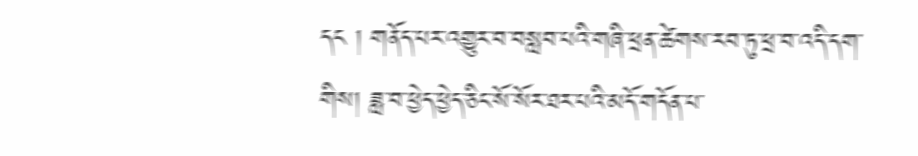དང ། གནོད་པར་འགྱུར་བ་བསླབ་པའི་གཞི་ཕྲན་ཚེགས་རབ་ཏུ་ཕྲ་བ་འདི་དག་གིས། ཟླ་བ་ཕྱེད་ཕྱེད་ཅིང་སོ་སོར་ཐར་པའི་མདོ་གདོན་པ་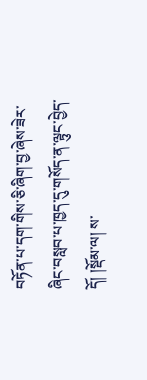བཏོན་པ་དག་གིས་ཅི་ཞིག་བྱ་ཞེས་ཟེར་ཞིང་བསླབ་པ་ཁྱད་དུ་གསོད་ན་ལྟུང་བྱེད་དོ། །སྡོམ་ལ། ས་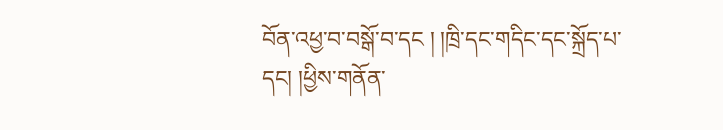བོན་འཕྱ་བ་བསྒོ་བ་དང ། །ཁྲི་དང་གདིང་དང་སྐྲོད་པ་དང། །ཕྱིས་གནོན་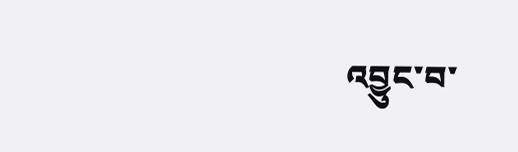འབྱུང་བ་